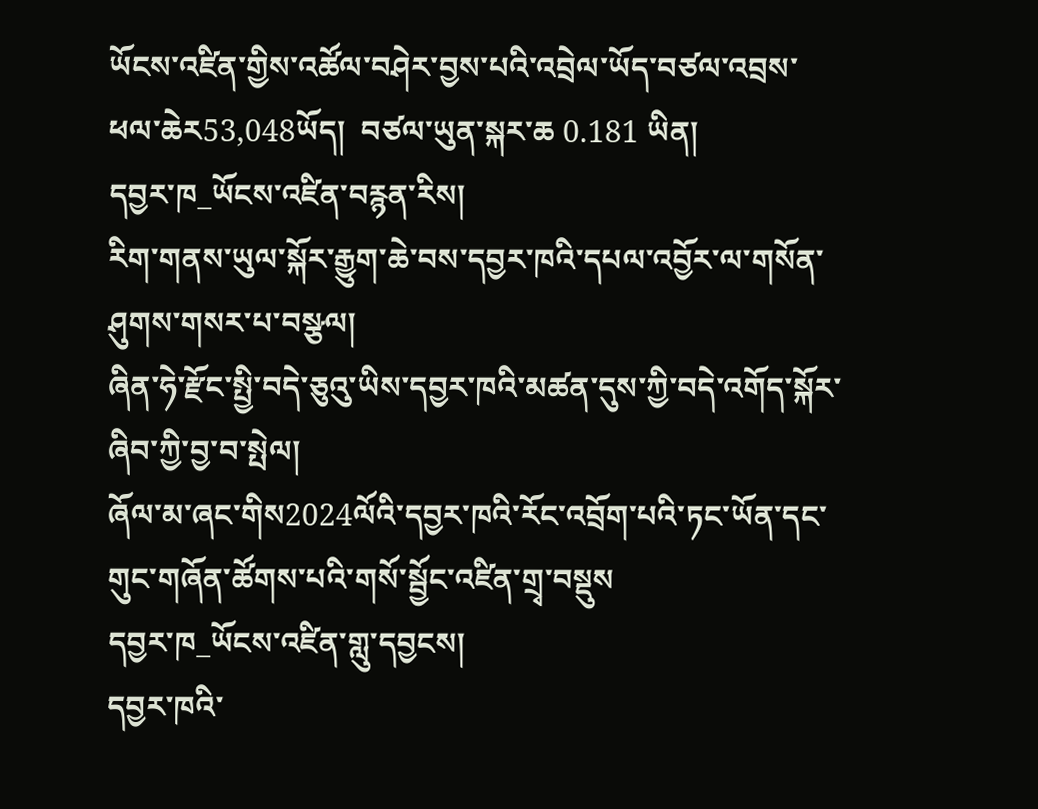ཡོངས་འཛིན་གྱིས་འཚོལ་བཤེར་བྱས་པའི་འབྲེལ་ཡོད་བཙལ་འབྲས་ཕལ་ཆེར53,048ཡོད།  བཙལ་ཡུན་སྐར་ཆ 0.181 ཡིན།
དབྱར་ཁ_ཡོངས་འཛིན་བརྙན་རིས།
རིག་གནས་ཡུལ་སྐོར་རྒྱུག་ཆེ་བས་དབྱར་ཁའི་དཔལ་འབྱོར་ལ་གསོན་ཤུགས་གསར་པ་བསྩལ།
ཞིན་ཧེ་རྫོང་སྤྱི་བདེ་ཅུའུ་ཡིས་དབྱར་ཁའི་མཚན་དུས་ཀྱི་བདེ་འགོད་སྐོར་ཞིབ་ཀྱི་བྱ་བ་སྤེལ།
ཞོལ་མ་ཞང་གིས2024ལོའི་དབྱར་ཁའི་རོང་འབྲོག་པའི་ཏང་ཡོན་དང་གུང་གཞོན་ཚོགས་པའི་གསོ་སྦྱོང་འཛིན་གྲྭ་བསྡུས
དབྱར་ཁ_ཡོངས་འཛིན་གླུ་དབྱངས།
དབྱར་ཁའི་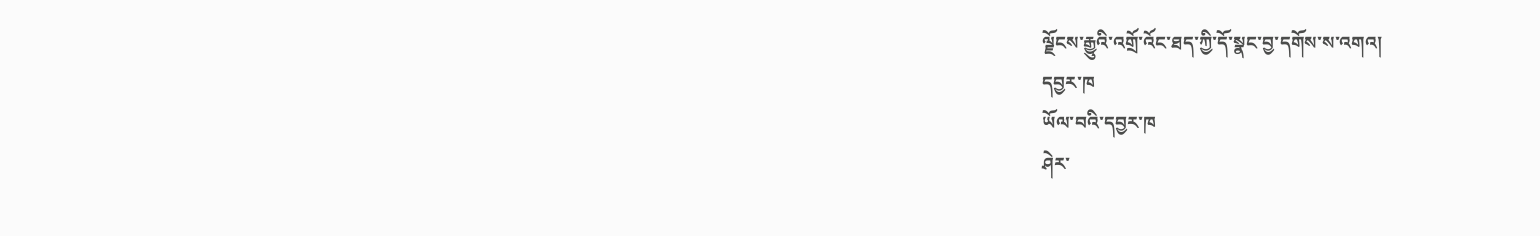ལྗོངས་རྒྱུའི་འགྲོ་འོང་ཐད་ཀྱི་དོ་སྣང་བྱ་དགོས་ས་འགའ།
དབྱར་ཁ
ཡོལ་བའི་དབྱར་ཁ
ཤེར་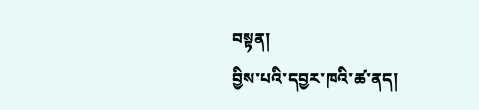བསྟན།
བྱིས་པའི་དབྱར་ཁའི་ཚ་ནད།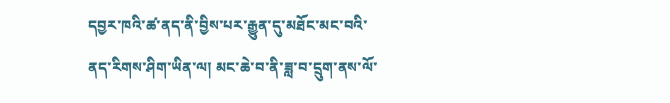དབྱར་ཁའི་ཚ་ནད་ནི་བྱིས་པར་རྒྱུན་དུ་མཐོང་མང་བའི་ནད་རིགས་ཤིག་ཡིན་ལ། མང་ཆེ་བ་ནི་ཟླ་བ་དྲུག་ནས་ལོ་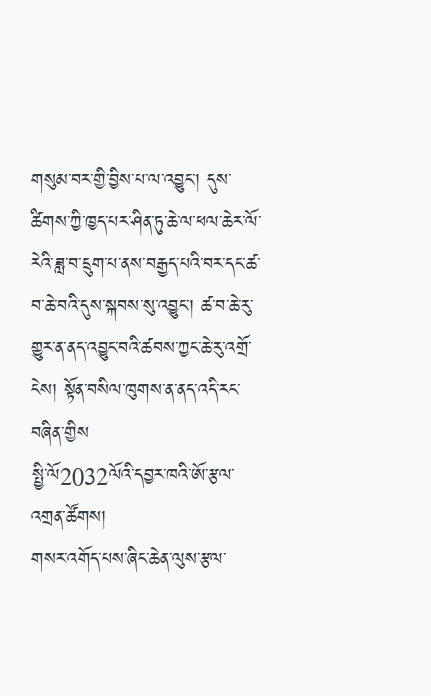གསུམ་བར་གྱི་བྱིས་པ་ལ་འབྱུང་། དུས་ཚིགས་ཀྱི་ཁྱད་པར་ཤིན་ཏུ་ཆེ་ལ་ཕལ་ཆེར་ལོ་རེའི་ཟླ་བ་དྲུག་པ་ནས་བརྒྱད་པའི་བར་དང་ཚ་བ་ཆེ་བའི་དུས་སྐབས་སུ་འབྱུང་། ཚ་བ་ཆེ་རུ་གྱུར་ན་ནད་འབྱུང་བའི་ཚབས་ཀྱང་ཆེ་རུ་འགྲོ་ངེས། སྟོན་བསིལ་ཁུགས་ན་ནད་འདི་རང་བཞིན་གྱིས
སྤྱི་ལོ2032ལོའི་དབྱར་ཁའི་ཨོ་རྩལ་འགྲན་ཚོགས།
གསར་འགོད་པས་ཞིང་ཆེན་ལུས་རྩལ་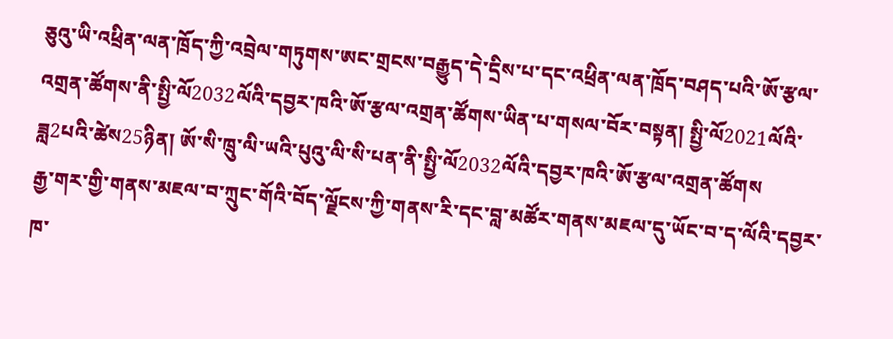ཅུའུ་ཡི་འཕྲིན་ལན་ཁྲོད་ཀྱི་འབྲེལ་གཏུགས་ཨང་གྲངས་བརྒྱུད་དེ་དྲིས་པ་དང་འཕྲིན་ལན་ཁྲོད་བཤད་པའི་ཨོ་རྩལ་འགྲན་ཚོགས་ནི་སྤྱི་ལོ2032ལོའི་དབྱར་ཁའི་ཨོ་རྩལ་འགྲན་ཚོགས་ཡིན་པ་གསལ་བོར་བསྟན། སྤྱི་ལོ2021ལོའི་ཟླ2པའི་ཚེས25ཉིན། ཨོ་སི་ཁྲུ་ལི་ཡའི་པུའུ་ལི་སི་པན་ནི་སྤྱི་ལོ2032ལོའི་དབྱར་ཁའི་ཨོ་རྩལ་འགྲན་ཚོགས
རྒྱ་གར་གྱི་གནས་མཇལ་བ་ཀྲུང་གོའི་བོད་ལྗོངས་ཀྱི་གནས་རི་དང་བླ་མཚོར་གནས་མཇལ་དུ་ཡོང་བ་ད་ལོའི་དབྱར་ཁ་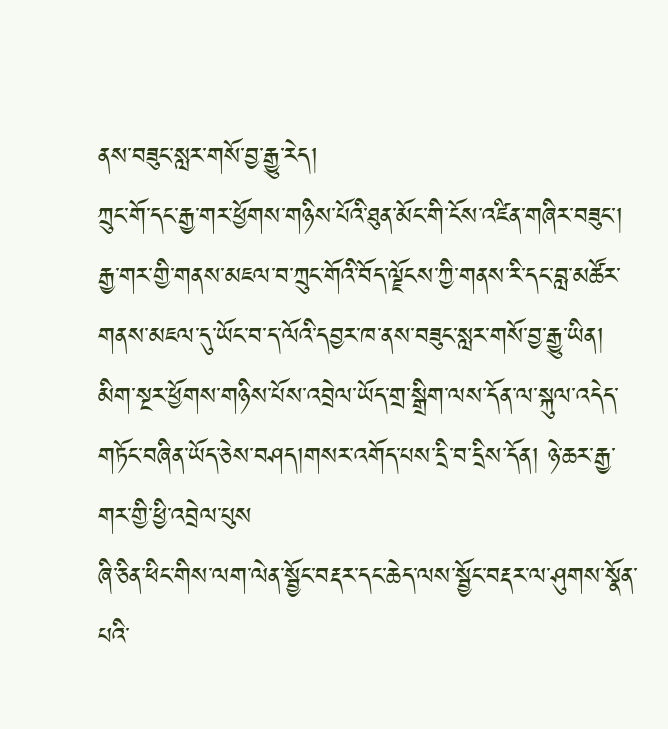ནས་བཟུང་སླར་གསོ་བྱ་རྒྱུ་རེད།
ཀྲུང་གོ་དང་རྒྱ་གར་ཕྱོགས་གཉིས་པོའི་ཐུན་མོང་གི་ངོས་འཛིན་གཞིར་བཟུང་། རྒྱ་གར་གྱི་གནས་མཇལ་བ་ཀྲུང་གོའི་བོད་ལྗོངས་ཀྱི་གནས་རི་དང་བླ་མཚོར་གནས་མཇལ་དུ་ཡོང་བ་ད་ལོའི་དབྱར་ཁ་ནས་བཟུང་སླར་གསོ་བྱ་རྒྱུ་ཡིན། མིག་སྔར་ཕྱོགས་གཉིས་པོས་འབྲེལ་ཡོད་གྲ་སྒྲིག་ལས་དོན་ལ་སྐུལ་འདེད་གཏོང་བཞིན་ཡོད་ཅེས་བཤད།གསར་འགོད་པས་དྲི་བ་དྲིས་དོན། ཉེ་ཆར་རྒྱ་གར་གྱི་ཕྱི་འབྲེལ་པུས
ཞི་ཅིན་ཕིང་གིས་ལག་ལེན་སྦྱོང་བརྡར་དང་ཆེད་ལས་སྦྱོང་བརྡར་ལ་ཤུགས་སྣོན་པའི་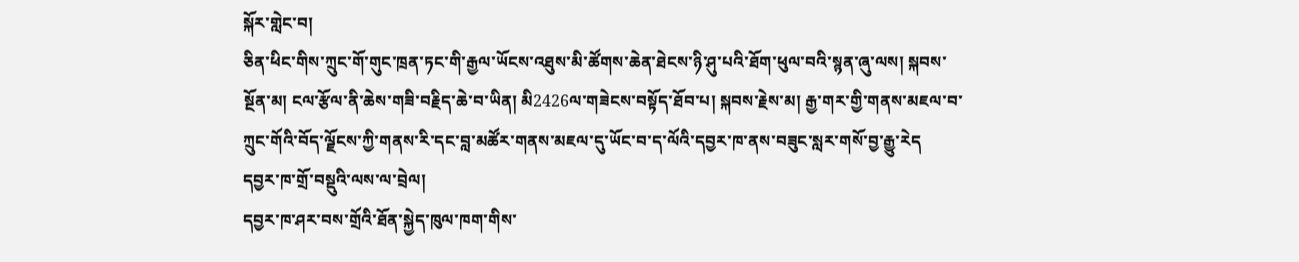སྐོར་གླེང་བ།
ཅིན་ཕིང་གིས་ཀྲུང་གོ་གུང་ཁྲན་ཏང་གི་རྒྱལ་ཡོངས་འཐུས་མི་ཚོགས་ཆེན་ཐེངས་ཉི་ཤུ་པའི་ཐོག་ཕུལ་བའི་སྙན་ཞུ་ལས། སྐབས་སྔོན་མ། ངལ་རྩོལ་ནི་ཆེས་གཟི་བརྗིད་ཆེ་བ་ཡིན། མི2426ལ་གཟེངས་བསྟོད་ཐོབ་པ། སྐབས་རྗེས་མ། རྒྱ་གར་གྱི་གནས་མཇལ་བ་ཀྲུང་གོའི་བོད་ལྗོངས་ཀྱི་གནས་རི་དང་བླ་མཚོར་གནས་མཇལ་དུ་ཡོང་བ་ད་ལོའི་དབྱར་ཁ་ནས་བཟུང་སླར་གསོ་བྱ་རྒྱུ་རེད
དབྱར་ཁ་གྲོ་བསྡུའི་ལས་ལ་བྲེལ།
དབྱར་ཁ་ཤར་བས་གྲོའི་ཐོན་སྐྱེད་ཁུལ་ཁག་གིས་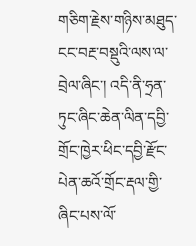གཅིག་རྗེས་གཉིས་མཐུད་ངང་བརྔ་བསྡུའི་ལས་ལ་བྲེལ་ཞིང་། འདི་ནི་ཧྲན་ཏུང་ཞིང་ཆེན་ལིན་དབྱི་གྲོང་ཁྱེར་ཕིང་དབྱི་རྫོང་པེན་ཆའོ་གྲོང་རྡལ་གྱི་ཞིང་པས་ལོ་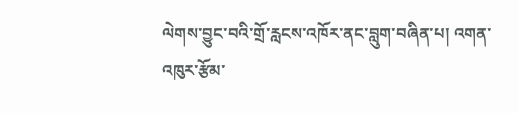ལེགས་བྱུང་བའི་གྲོ་རླངས་འཁོར་ནང་བླུག་བཞིན་པ། འགན་འཁུར་རྩོམ་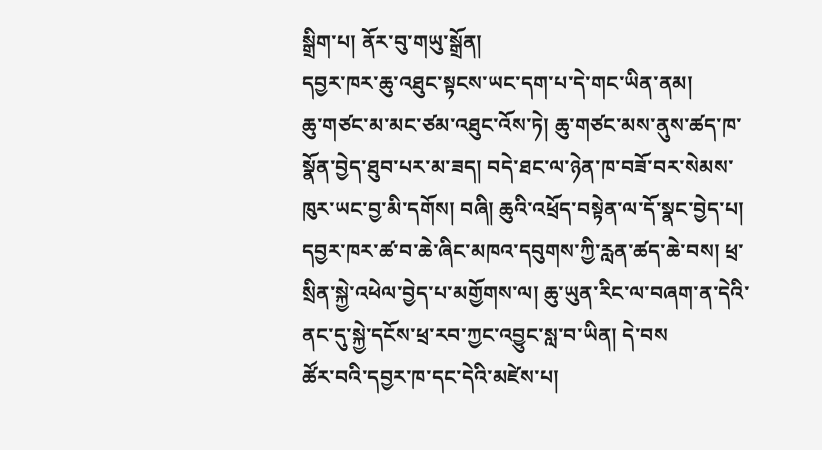སྒྲིག་པ། ནོར་བུ་གཡུ་སྒྲོན།
དབྱར་ཁར་ཆུ་འཐུང་སྟངས་ཡང་དག་པ་དེ་གང་ཡིན་ནམ།
ཆུ་གཙང་མ་མང་ཙམ་འཐུང་འོས་ཏེ། ཆུ་གཙང་མས་ནུས་ཚད་ཁ་སྣོན་བྱེད་ཐུབ་པར་མ་ཟད། བདེ་ཐང་ལ་ཉེན་ཁ་བཟོ་བར་སེམས་ཁུར་ཡང་བྱ་མི་དགོས། བཞི། ཆུའི་འཕྲོད་བསྟེན་ལ་དོ་སྣང་བྱེད་པ། དབྱར་ཁར་ཚ་བ་ཆེ་ཞིང་མཁའ་དབུགས་ཀྱི་རླན་ཚད་ཆེ་བས། ཕྲ་སྲིན་སྐྱེ་འཕེལ་བྱེད་པ་མགྱོགས་ལ། ཆུ་ཡུན་རིང་ལ་བཞག་ན་དེའི་ནང་དུ་སྐྱེ་དངོས་ཕྲ་རབ་ཀྱང་འབྱུང་སླ་བ་ཡིན། དེ་བས
ཚོར་བའི་དབྱར་ཁ་དང་དེའི་མཛེས་པ།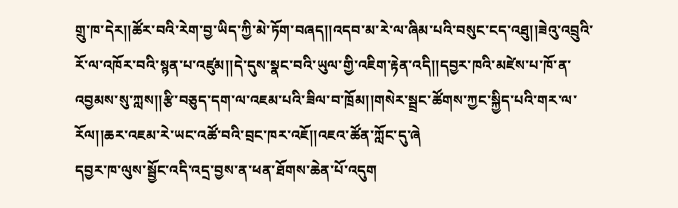གྲུ་ཁ་དེར།།ཚོར་བའི་རེག་བྱ་ཡིད་ཀྱི་མེ་ཏོག་བཞད།།འདབ་མ་རེ་ལ་ཞིམ་པའི་བསུང་ངད་འཐུ།།ཟེའུ་འབྲུའི་རོ་ལ་འཁོར་བའི་སྙན་པ་འཛུམ།།དེ་དུས་སྣང་བའི་ཡུལ་གྱི་འཇིག་རྟེན་འདི།།དབྱར་ཁའི་མཛེས་པ་ཁོ་ན་འབྱམས་སུ་ཀླས།།རྩི་བཅུད་དག་ལ་འཇམ་པའི་ཟིལ་བ་ཁྲོམ།།གསེར་སྦྲང་ཚོགས་ཀྱང་སྐྱིད་པའི་གར་ལ་རོལ།།ཆར་འཇམ་རེ་ཡང་འཚོ་བའི་བྲང་ཁར་འཇོ།།འཇའ་ཚོན་ཀློང་དུ་ཞེ
དབྱར་ཁ་ལུས་སྦྱོང་འདི་འདྲ་བྱས་ན་ཕན་ཐོགས་ཆེན་པོ་འདུག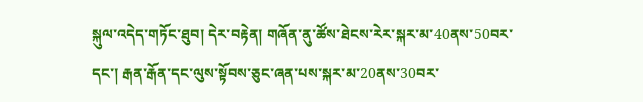སྐུལ་འདེད་གཏོང་ཐུབ། དེར་བརྟེན། གཞོན་ནུ་ཚོས་ཐེངས་རེར་སྐར་མ་40ནས་50བར་དང་། རྒན་རྒོན་དང་ལུས་སྟོབས་ཅུང་ཞན་པས་སྐར་མ་20ནས་30བར་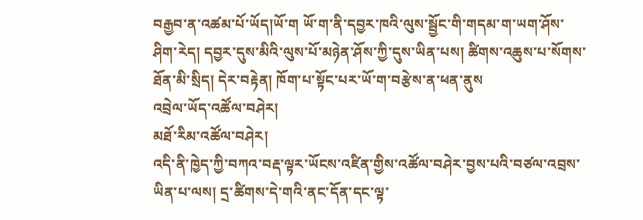བརྒྱབ་ན་འཚམ་པོ་ཡོད།ཡོ་ག ཡོ་ག་ནི་དབྱར་ཁའི་ལུས་སྦྱོང་གི་གདམ་ག་ཡག་ཤོས་ཤིག་རེད། དབྱར་དུས་མིའི་ལུས་པོ་མཉེན་ཤོས་ཀྱི་དུས་ཡིན་པས། ཚིགས་འཆུས་པ་སོགས་ཐོན་མི་སྲིད། དེར་བརྟེན། ཁོག་པ་སྟོང་པར་ཡོ་ག་བརྩེས་ན་ཕན་ནུས
འབྲེལ་ཡོད་འཚོལ་བཤེར།
མཐོ་རིམ་འཚོལ་བཤེར།
འདི་ནི་ཁྱེད་ཀྱི་བཀའ་བརྡ་ལྟར་ཡོངས་འཛིན་གྱིས་འཚོལ་བཤེར་བྱས་པའི་བཙལ་འབྲས་ཡིན་པ་ལས། དྲ་ཚིགས་དེ་གའི་ནང་དོན་དང་ལྟ་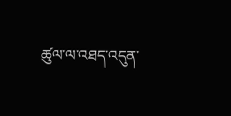ཚུལ་ལ་འཐད་འདུན་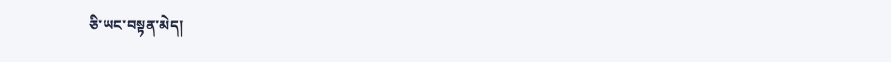ཅི་ཡང་བསྟན་མེད།